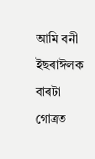আমি বনী ইছৰাঈলক বাৰটা গোত্ৰত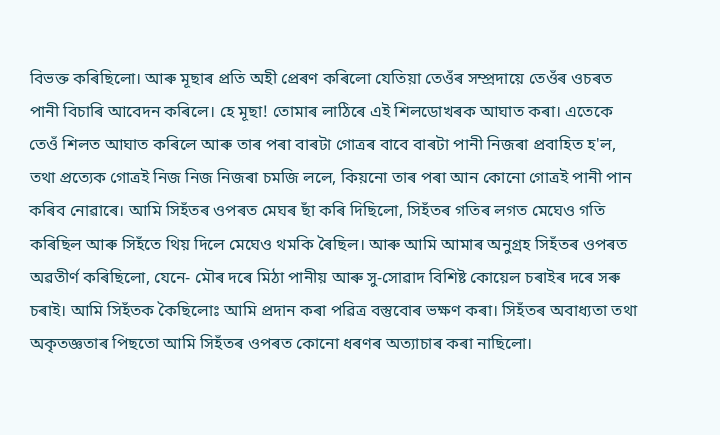বিভক্ত কৰিছিলো। আৰু মূছাৰ প্ৰতি অহী প্ৰেৰণ কৰিলো যেতিয়া তেওঁৰ সম্প্ৰদায়ে তেওঁৰ ওচৰত পানী বিচাৰি আবেদন কৰিলে। হে মূছা! তোমাৰ লাঠিৰে এই শিলডোখৰক আঘাত কৰা। এতেকে তেওঁ শিলত আঘাত কৰিলে আৰু তাৰ পৰা বাৰটা গোত্ৰৰ বাবে বাৰটা পানী নিজৰা প্ৰবাহিত হ'ল, তথা প্ৰত্যেক গোত্ৰই নিজ নিজ নিজৰা চমজি ললে, কিয়নো তাৰ পৰা আন কোনো গোত্ৰই পানী পান কৰিব নোৱাৰে। আমি সিহঁতৰ ওপৰত মেঘৰ ছাঁ কৰি দিছিলো, সিহঁতৰ গতিৰ লগত মেঘেও গতি কৰিছিল আৰু সিহঁতে থিয় দিলে মেঘেও থমকি ৰৈছিল। আৰু আমি আমাৰ অনুগ্ৰহ সিহঁতৰ ওপৰত অৱতীৰ্ণ কৰিছিলো, যেনে- মৌৰ দৰে মিঠা পানীয় আৰু সু-সোৱাদ বিশিষ্ট কোয়েল চৰাইৰ দৰে সৰু চৰাই। আমি সিহঁতক কৈছিলোঃ আমি প্ৰদান কৰা পৱিত্ৰ বস্তুবোৰ ভক্ষণ কৰা। সিহঁতৰ অবাধ্যতা তথা অকৃতজ্ঞতাৰ পিছতো আমি সিহঁতৰ ওপৰত কোনো ধৰণৰ অত্যাচাৰ কৰা নাছিলো।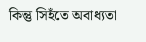কিন্তু সিহঁতে অবাধ্যতা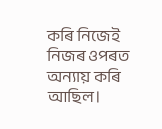কৰি নিজেই নিজৰ ওপৰত অন্যায় কৰি আছিল।